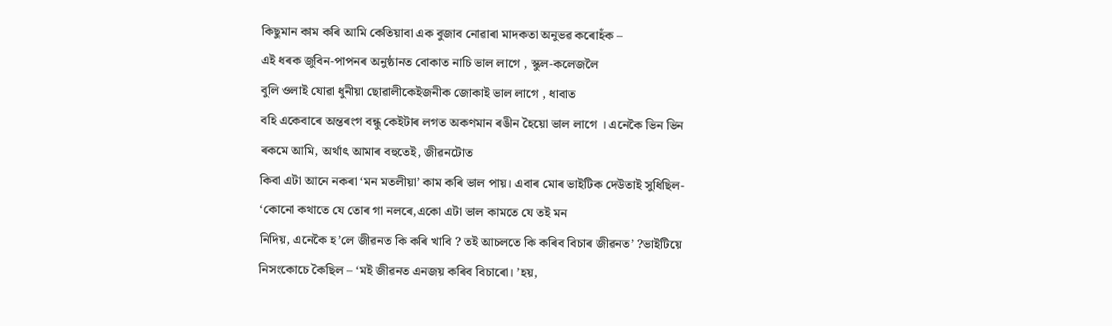কিছুমান কাম কৰি আমি কেতিয়াবা এক বুজাব নোৱাৰা মাদকতা অনুভৱ কৰোহঁক –
এই ধৰক জুবিন-পাপনৰ অনুষ্ঠানত বোকাত নাচি ভাল লাগে , স্কুল-কলেজলৈ
বুলি ওলাই যোৱা ধুনীয়া ছোৱালীকেইজনীক জোকাই ভাল লাগে , ধাবাত
বহি একেবাৰে অন্তৰংগ বন্ধু কেইটাৰ লগত অকণমান ৰঙীন হৈয়ো ভাল লাগে । এনেকৈ ভিন ভিন
ৰকমে আমি, অৰ্থাৎ আমাৰ বহুতেই, জীৱনটোত
কিবা এটা আনে নকৰা ‘মন মতলীয়া’ কাম কৰি ভাল পায়। এবাৰ মোৰ ভাইটিক দেউতাই সুধিছিল-
‘কোনো কথাতে যে তোৰ গা নলৰে,একো এটা ভাল কামতে যে তই মন
নিদিয়, এনেকৈ হ’লে জীৱনত কি কৰি খাবি ? তই আচলতে কি কৰিব বিচাৰ জীৱনত’ ?ভাইটিয়ে
নিসংকোচে কৈছিল – ‘মই জীৱনত এনজয় কৰিব বিচাৰো। ’হয়,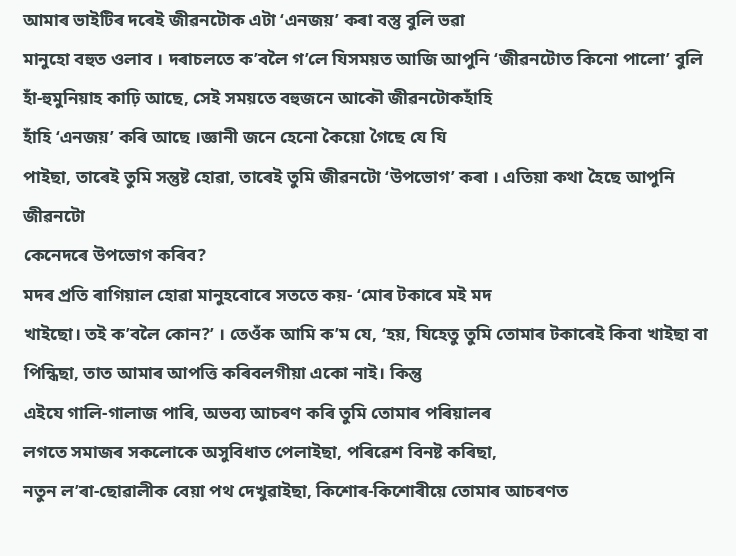আমাৰ ভাইটিৰ দৰেই জীৱনটোক এটা ‘এনজয়’ কৰা বস্তু বুলি ভৱা
মানুহো বহুত ওলাব । দৰাচলতে ক’বলৈ গ’লে যিসময়ত আজি আপুনি ‘জীৱনটোত কিনো পালো’ বুলি
হাঁ-হুমুনিয়াহ কাঢ়ি আছে, সেই সময়তে বহুজনে আকৌ জীৱনটোকহাঁহি
হাঁহি ‘এনজয়’ কৰি আছে ।জ্ঞানী জনে হেনো কৈয়ো গৈছে যে যি
পাইছা, তাৰেই তুমি সন্তুষ্ট হোৱা, তাৰেই তুমি জীৱনটো ‘উপভোগ’ কৰা । এতিয়া কথা হৈছে আপুনি জীৱনটো
কেনেদৰে উপভোগ কৰিব?
মদৰ প্ৰতি ৰাগিয়াল হোৱা মানুহবোৰে সততে কয়- ‘মোৰ টকাৰে মই মদ
খাইছো। তই ক’বলৈ কোন?’ । তেওঁক আমি ক’ম যে, ‘হয়, যিহেতু তুমি তোমাৰ টকাৰেই কিবা খাইছা বা
পিন্ধিছা, তাত আমাৰ আপত্তি কৰিবলগীয়া একো নাই। কিন্তু
এইযে গালি-গালাজ পাৰি, অভব্য আচৰণ কৰি তুমি তোমাৰ পৰিয়ালৰ
লগতে সমাজৰ সকলোকে অসুবিধাত পেলাইছা, পৰিৱেশ বিনষ্ট কৰিছা,
নতুন ল’ৰা-ছোৱালীক বেয়া পথ দেখুৱাইছা, কিশোৰ-কিশোৰীয়ে তোমাৰ আচৰণত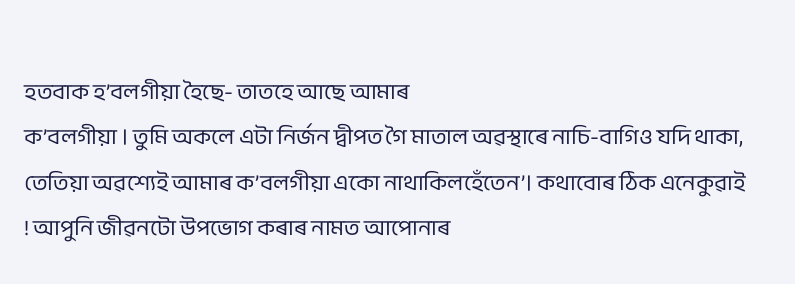হতবাক হ’বলগীয়া হৈছে- তাতহে আছে আমাৰ
ক’বলগীয়া । তুমি অকলে এটা নিৰ্জন দ্বীপত গৈ মাতাল অৱস্থাৰে নাচি-বাগিও যদি থাকা,
তেতিয়া অৱশ্যেই আমাৰ ক’বলগীয়া একো নাথাকিলহেঁতেন’। কথাবোৰ ঠিক এনেকুৱাই
! আপুনি জীৱনটো উপভোগ কৰাৰ নামত আপোনাৰ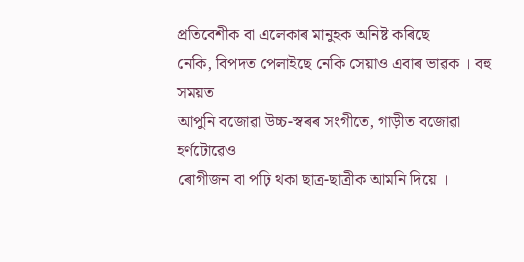প্ৰতিবেশীক বা এলেকাৰ মানুহক অনিষ্ট কৰিছে
নেকি, বিপদত পেলাইছে নেকি সেয়াও এবাৰ ভাৱক । বহু সময়ত
আপুনি বজোৱা উচ্চ-স্বৰৰ সংগীতে, গাড়ীত বজোৱা হৰ্ণটোৱেও
ৰোগীজন বা পঢ়ি থকা ছাত্ৰ-ছাত্ৰীক আমনি দিয়ে ।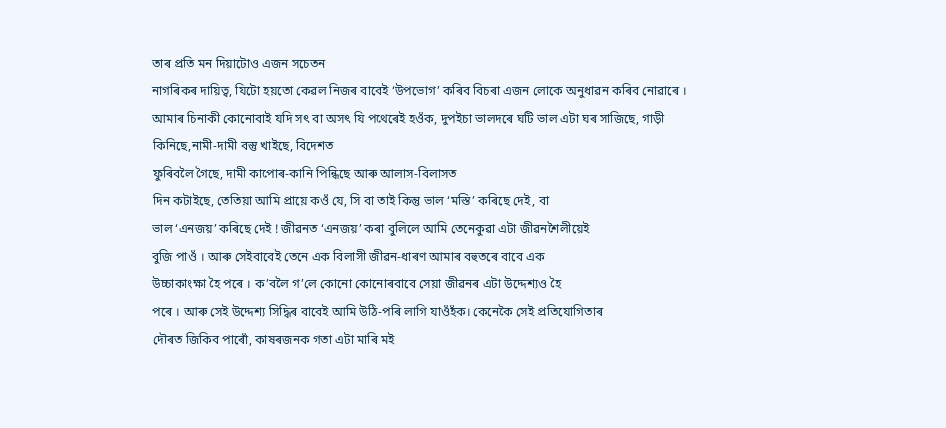তাৰ প্ৰতি মন দিয়াটোও এজন সচেতন
নাগৰিকৰ দায়িত্ব, যিটো হয়তো কেৱল নিজৰ বাবেই ‘উপভোগ’ কৰিব বিচৰা এজন লোকে অনুধাৱন কৰিব নোৱাৰে ।
আমাৰ চিনাকী কোনোবাই যদি সৎ বা অসৎ যি পথেৰেই হওঁক, দুপইচা ভালদৰে ঘটি ভাল এটা ঘৰ সাজিছে, গাড়ী
কিনিছে,নামী-দামী বস্তু খাইছে, বিদেশত
ফুৰিবলৈ গৈছে, দামী কাপোৰ-কানি পিন্ধিছে আৰু আলাস-বিলাসত
দিন কটাইছে, তেতিয়া আমি প্ৰায়ে কওঁ যে, সি বা তাই কিন্তু ভাল ‘মস্তি’ কৰিছে দেই, বা
ভাল ‘এনজয়’ কৰিছে দেই ! জীৱনত ‘এনজয়’ কৰা বুলিলে আমি তেনেকুৱা এটা জীৱনশৈলীয়েই
বুজি পাওঁ । আৰু সেইবাবেই তেনে এক বিলাসী জীৱন-ধাৰণ আমাৰ বহুতৰে বাবে এক
উচ্চাকাংক্ষা হৈ পৰে । ক’বলৈ গ’লে কোনো কোনোৰবাবে সেয়া জীৱনৰ এটা উদ্দেশ্যও হৈ
পৰে । আৰু সেই উদ্দেশ্য সিদ্ধিৰ বাবেই আমি উঠি-পৰি লাগি যাওঁহঁক। কেনেকৈ সেই প্ৰতিযোগিতাৰ
দৌৰত জিকিব পাৰোঁ, কাষৰজনক গতা এটা মাৰি মই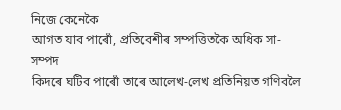নিজে কেনেকৈ
আগত যাব পাৰোঁ, প্ৰতিবেশীৰ সম্পত্তিতকৈ অধিক সা-সম্পদ
কিদৰে ঘটিব পাৰোঁ তাৰে আলেখ-লেখ প্ৰতিনিয়ত গণিবলৈ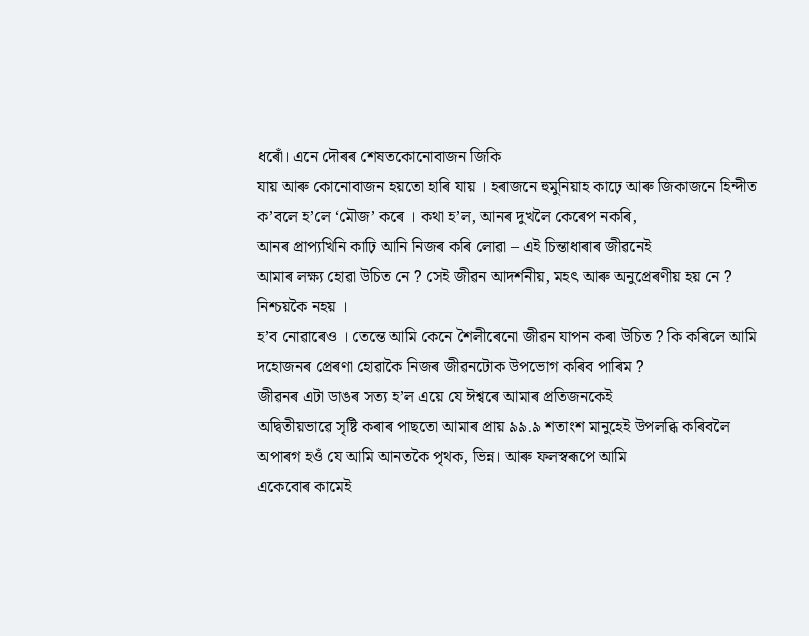ধৰোঁ। এনে দৌৰৰ শেষতকোনোবাজন জিকি
যায় আৰু কোনোবাজন হয়তো হাৰি যায় । হৰাজনে হুমুনিয়াহ কাঢ়ে আৰু জিকাজনে হিন্দীত
ক’বলে হ’লে ‘মৌজ’ কৰে । কথা হ’ল, আনৰ দুখলৈ কেৰেপ নকৰি,
আনৰ প্ৰাপ্যখিনি কাঢ়ি আনি নিজৰ কৰি লোৱা – এই চিন্তাধাৰাৰ জীৱনেই
আমাৰ লক্ষ্য হোৱা উচিত নে ? সেই জীৱন আদৰ্শনীয়, মহৎ আৰু অনুপ্ৰেৰণীয় হয় নে ? নিশ্চয়কৈ নহয় ।
হ’ব নোৱাৰেও । তেন্তে আমি কেনে শৈলীৰেনো জীৱন যাপন কৰা উচিত ? কি কৰিলে আমি দহোজনৰ প্ৰেৰণা হোৱাকৈ নিজৰ জীৱনটোক উপভোগ কৰিব পাৰিম ?
জীৱনৰ এটা ডাঙৰ সত্য হ’ল এয়ে যে ঈশ্বৰে আমাৰ প্ৰতিজনকেই
অদ্বিতীয়ভাৱে সৃষ্টি কৰাৰ পাছতো আমাৰ প্ৰায় ৯৯.৯ শতাংশ মানুহেই উপলব্ধি কৰিবলৈ
অপাৰগ হওঁ যে আমি আনতকৈ পৃথক, ভিন্ন। আৰু ফলস্বৰূপে আমি
একেবোৰ কামেই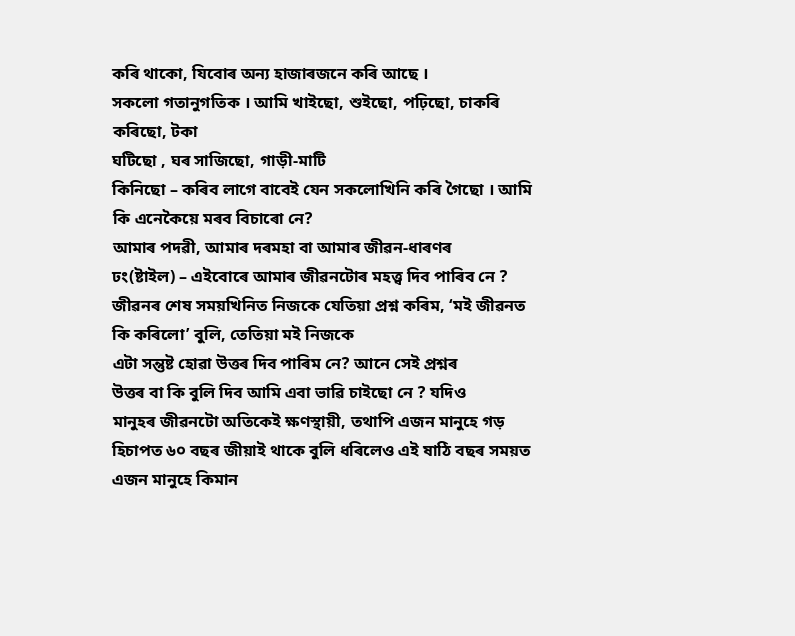কৰি থাকো, যিবোৰ অন্য হাজাৰজনে কৰি আছে ।
সকলো গতানুগতিক । আমি খাইছো, শুইছো, পঢ়িছো, চাকৰি কৰিছো, টকা
ঘটিছো , ঘৰ সাজিছো, গাড়ী-মাটি
কিনিছো – কৰিব লাগে বাবেই যেন সকলোখিনি কৰি গৈছো । আমি কি এনেকৈয়ে মৰব বিচাৰো নে?
আমাৰ পদৱী, আমাৰ দৰমহা বা আমাৰ জীৱন-ধাৰণৰ
ঢং(ষ্টাইল) – এইবোৰে আমাৰ জীৱনটোৰ মহত্ত্ব দিব পাৰিব নে ? জীৱনৰ শেষ সময়খিনিত নিজকে যেতিয়া প্ৰশ্ন কৰিম, ‘মই জীৱনত কি কৰিলো’ বুলি, তেতিয়া মই নিজকে
এটা সন্তুষ্ট হোৱা উত্তৰ দিব পাৰিম নে? আনে সেই প্ৰশ্নৰ
উত্তৰ বা কি বুলি দিব আমি এবা ভাৱি চাইছো নে ? যদিও
মানুহৰ জীৱনটো অতিকেই ক্ষণস্থায়ী, তথাপি এজন মানুহে গড়
হিচাপত ৬০ বছৰ জীয়াই থাকে বুলি ধৰিলেও এই ষাঠি বছৰ সময়ত এজন মানুহে কিমান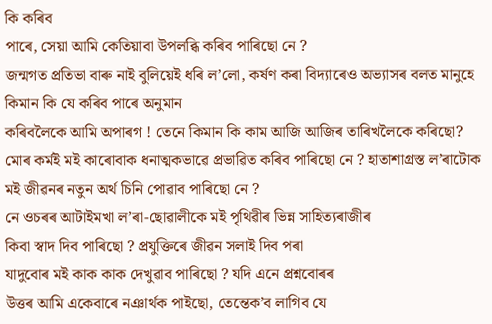কি কৰিব
পাৰে, সেয়া আমি কেতিয়াবা উপলব্ধি কৰিব পাৰিছো নে ?
জন্মগত প্ৰতিভা বাৰু নাই বুলিয়েই ধৰি ল’লো, কৰ্ষণ কৰা বিদ্যাৰেও অভ্যাসৰ বলত মানুহে কিমান কি যে কৰিব পাৰে অনুমান
কৰিবলৈকে আমি অপাৰগ ! তেনে কিমান কি কাম আজি আজিৰ তাৰিখলৈকে কৰিছো? মোৰ কৰ্মই মই কাৰোবাক ধনাত্মকভাৱে প্ৰভাৱিত কৰিব পাৰিছো নে ? হাতাশাগ্ৰস্ত ল’ৰাটোক মই জীৱনৰ নতুন অৰ্থ চিনি পোৱাব পাৰিছো নে ?
নে ওচৰৰ আটাইমখা ল’ৰা-ছোৱালীকে মই পৃথিৱীৰ ভিন্ন সাহিত্যৰাজীৰ
কিবা স্বাদ দিব পাৰিছো ? প্ৰযুক্তিৰে জীৱন সলাই দিব পৰা
যাদুবোৰ মই কাক কাক দেখুৱাব পাৰিছো ? যদি এনে প্ৰশ্নবোৰৰ
উত্তৰ আমি একেবাৰে নঞাৰ্থক পাইছো, তেন্তেক’ব লাগিব যে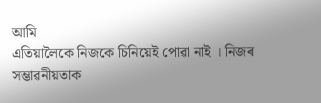আমি
এতিয়ালৈকে নিজকে চিনিয়েই পোৱা নাই । নিজৰ সম্ভাৱনীয়তাক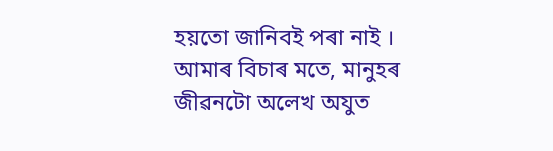হয়তো জানিবই পৰা নাই ।
আমাৰ বিচাৰ মতে, মানুহৰ জীৱনটো অলেখ অযুত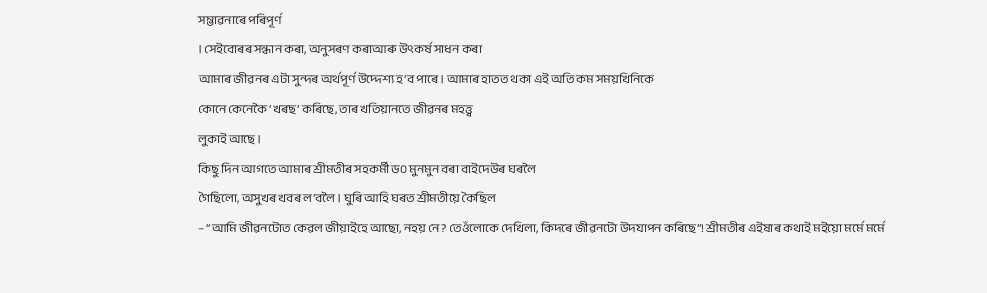সম্ভাৱনাৰে পৰিপূৰ্ণ
। সেইবোৰৰ সন্ধান কৰা, অনুসৰণ কৰাআৰু উৎকৰ্ষ সাধন কৰা
আমাৰ জীৱনৰ এটা সুন্দৰ অৰ্থপূৰ্ণ উদ্দেশ্য হ’ব পাৰে। আমাৰ হাতত থকা এই অতি কম সময়খিনিকে
কোনে কেনেকৈ ‘খৰছ’ কৰিছে, তাৰ খতিয়ানতে জীৱনৰ মহত্ত্ব
লুকাই আছে ।
কিছু দিন আগতে আমাৰ শ্ৰীমতীৰ সহকৰ্মী ড০ মুনমুন বৰা বাইদেউৰ ঘৰলৈ
গৈছিলো, অসুখৰ খবৰ ল’বলৈ । ঘুৰি আহি ঘৰত শ্ৰীমতীয়ে কৈছিল
– “আমি জীৱনটোত কেৱল জীয়াইহে আছো, নহয় নে? তেওঁলোকে দেখিলা, কিদৰে জীৱনটো উদযাপন কৰিছে”! শ্ৰীমতীৰ এইষাৰ কথাই মইয়ো মৰ্মে মৰ্মে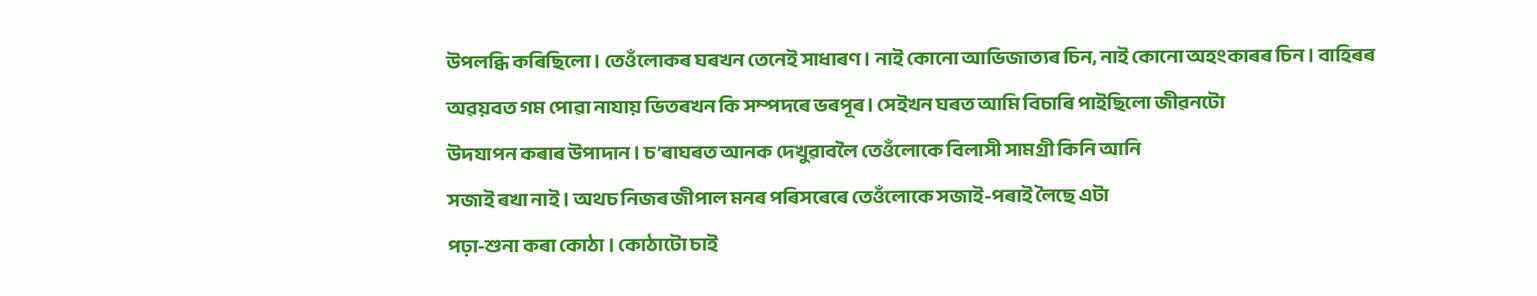উপলব্ধি কৰিছিলো । তেওঁলোকৰ ঘৰখন তেনেই সাধাৰণ। নাই কোনো আভিজাত্যৰ চিন, নাই কোনো অহংকাৰৰ চিন । বাহিৰৰ
অৱয়বত গম পোৱা নাযায় ভিতৰখন কি সম্পদৰে ভৰপূৰ। সেইখন ঘৰত আমি বিচাৰি পাইছিলো জীৱনটো
উদযাপন কৰাৰ উপাদান । চ’ৰাঘৰত আনক দেখুৱাবলৈ তেওঁলোকে বিলাসী সামগ্ৰী কিনি আনি
সজাই ৰখা নাই । অথচ নিজৰ জীপাল মনৰ পৰিসৰেৰে তেওঁলোকে সজাই-পৰাই লৈছে এটা
পঢ়া-শুনা কৰা কোঠা । কোঠাটো চাই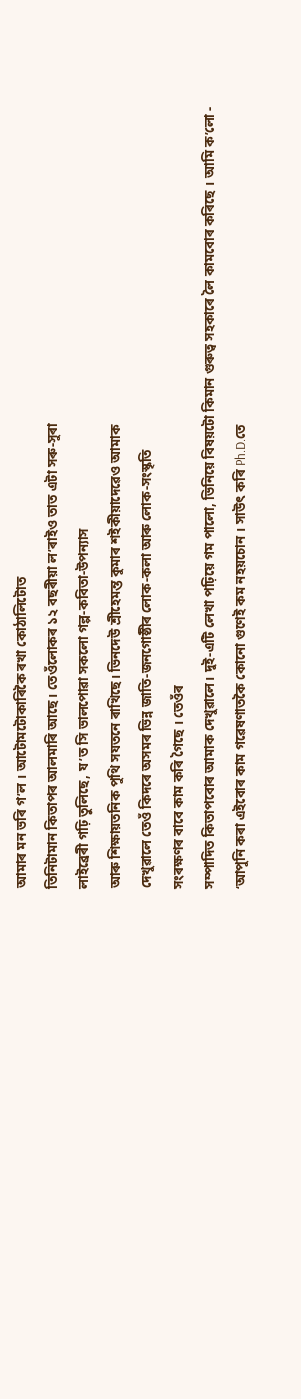আমাৰ মন ভৰি গ’ল । আটোমটোকাৰিকৈ ৰখা কোঠালিটোত
তিনিটামান কিতাপৰ আলমাৰি আছে। তেওঁলোকৰ ১২ বছৰীয়া ল’ৰাইও তাত এটা সৰু-সুৰা
লাইব্ৰেৰী গঢ়ি তুলিছে, য’ত সি ভালপোৱা সকলো গল্প-কবিতা-উপন্যাস
আৰু শিক্ষায়তনিক পুথি সযতনে ৰাখিছে। ভিনদেউ শ্ৰীহেমন্ত কুমাৰ শইকীয়াদেৱেও আমাক
দেখুৱালে তেওঁ কিদৰে অসমৰ ভিন্ন জাতি-জনগোষ্ঠীৰ লোক-কলা আৰু লোক-সংস্কৃতি
সংৰক্ষণৰ বাবে কাম কৰি গৈছে । তেওঁৰ
সম্পাদিত কিতাপবোৰ আমাক দেখুৱালে। দুই-এটি লেখা পঢ়িয়ে গম পালো, ভিনিয়ে বিষয়টো কিমান গুৰুত্ব সহকাৰে লৈ কামবোৰ কৰিছে । আমি ক’লো -
‘আপুনি কৰা এইবোৰ কাম গৱেষণাতকৈ কোনো গুণেই কম নহয়চোন । সাউৎ কৰি Ph.D.তে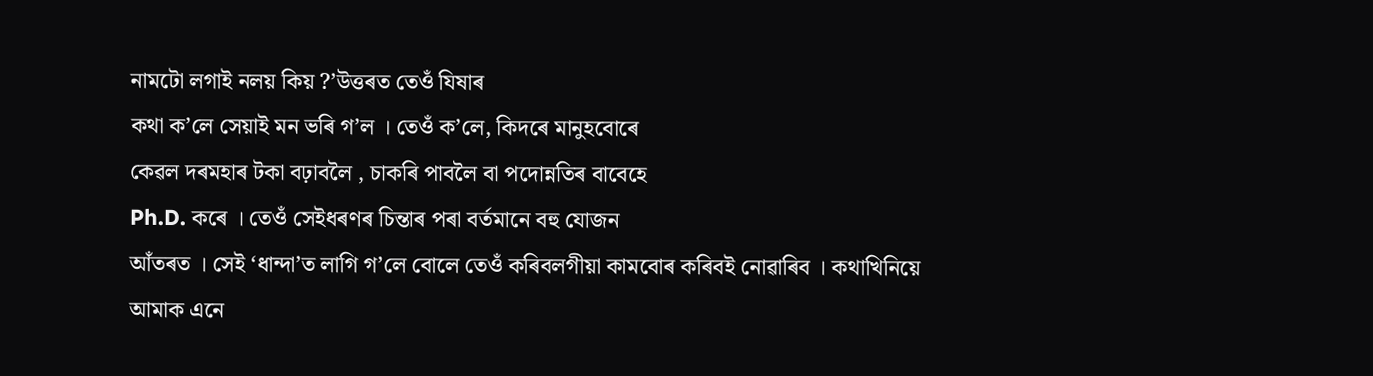নামটো লগাই নলয় কিয় ?’উত্তৰত তেওঁ যিষাৰ
কথা ক’লে সেয়াই মন ভৰি গ’ল । তেওঁ ক’লে, কিদৰে মানুহবোৰে
কেৱল দৰমহাৰ টকা বঢ়াবলৈ , চাকৰি পাবলৈ বা পদোন্নতিৰ বাবেহে
Ph.D. কৰে । তেওঁ সেইধৰণৰ চিন্তাৰ পৰা বৰ্তমানে বহু যোজন
আঁতৰত । সেই ‘ধান্দা’ত লাগি গ’লে বোলে তেওঁ কৰিবলগীয়া কামবোৰ কৰিবই নোৱাৰিব । কথাখিনিয়ে
আমাক এনে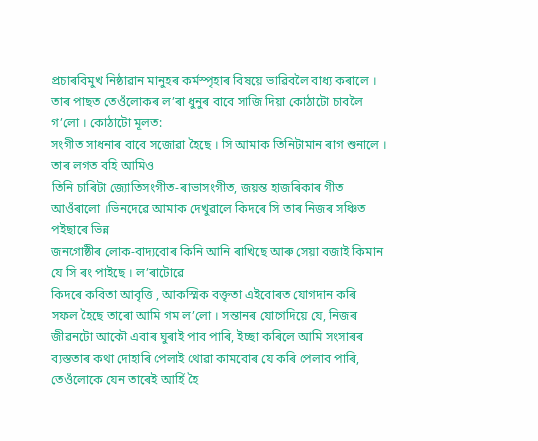প্ৰচাৰবিমুখ নিষ্ঠাৱান মানুহৰ কৰ্মস্পৃহাৰ বিষয়ে ভাৱিবলৈ বাধ্য কৰালে ।
তাৰ পাছত তেওঁলোকৰ ল’ৰা ধুনুৰ বাবে সাজি দিয়া কোঠাটো চাবলৈ গ’লো । কোঠাটো মূলত:
সংগীত সাধনাৰ বাবে সজোৱা হৈছে । সি আমাক তিনিটামান ৰাগ শুনালে । তাৰ লগত বহি আমিও
তিনি চাৰিটা জ্যোতিসংগীত-ৰাভাসংগীত, জয়ন্ত হাজৰিকাৰ গীত
আওঁৰালো ।ভিনদেৱে আমাক দেখুৱালে কিদৰে সি তাৰ নিজৰ সঞ্চিত পইছাৰে ভিন্ন
জনগোষ্ঠীৰ লোক-বাদ্যবোৰ কিনি আনি ৰাখিছে আৰু সেয়া বজাই কিমান যে সি ৰং পাইছে । ল’ৰাটোৱে
কিদৰে কবিতা আবৃত্তি , আকস্মিক বক্তৃতা এইবোৰত যোগদান কৰি
সফল হৈছে তাৰো আমি গম ল’লো । সন্তানৰ যোগেদিয়ে যে, নিজৰ
জীৱনটো আকৌ এবাৰ ঘুৰাই পাব পাৰি, ইচ্ছা কৰিলে আমি সংসাৰৰ
ব্যস্ততাৰ কথা দোহাৰি পেলাই থোৱা কামবোৰ যে কৰি পেলাব পাৰি, তেওঁলোকে যেন তাৰেই আৰ্হি হৈ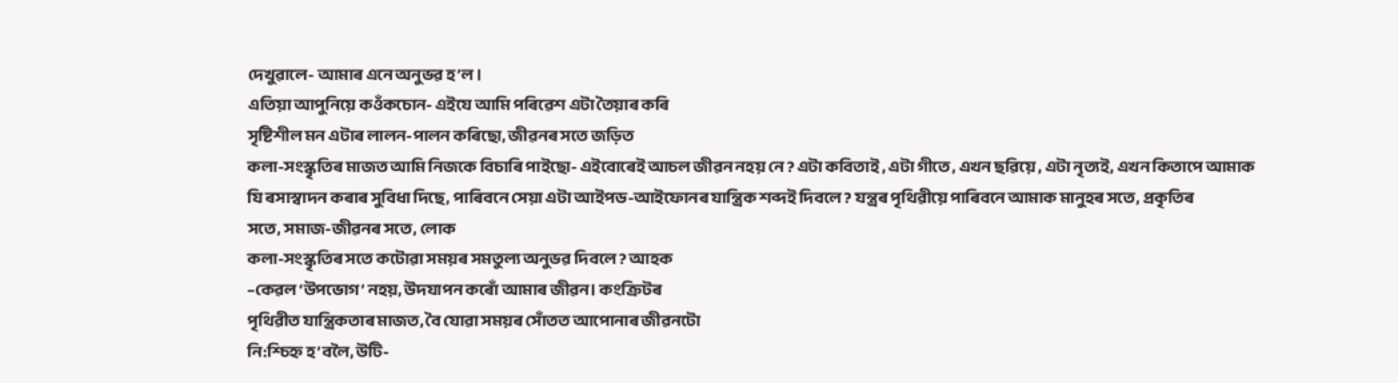দেখুৱালে- আমাৰ এনে অনুভৱ হ’ল ।
এতিয়া আপুনিয়ে কওঁকচোন- এইযে আমি পৰিৱেশ এটা তৈয়াৰ কৰি
সৃষ্টিশীল মন এটাৰ লালন-পালন কৰিছো, জীৱনৰ সতে জড়িত
কলা-সংস্কৃতিৰ মাজত আমি নিজকে বিচাৰি পাইছো- এইবোৰেই আচল জীৱন নহয় নে ? এটা কবিতাই , এটা গীতে , এখন ছৱিয়ে , এটা নৃত্যই, এখন কিতাপে আমাক যি ৰসাস্বাদন কৰাৰ সুবিধা দিছে, পাৰিবনে সেয়া এটা আইপড-আইফোনৰ যান্ত্ৰিক শব্দই দিবলে ? যন্ত্ৰৰ পৃথিৱীয়ে পাৰিবনে আমাক মানুহৰ সতে, প্ৰকৃতিৰ
সতে, সমাজ-জীৱনৰ সতে, লোক
কলা-সংস্কৃতিৰ সতে কটোৱা সময়ৰ সমতুল্য অনুভৱ দিবলে ? আহক
–কেৱল ‘উপভোগ’ নহয়, উদযাপন কৰোঁ আমাৰ জীৱন। কংক্ৰিটৰ
পৃথিৱীত যান্ত্ৰিকতাৰ মাজত, বৈ যোৱা সময়ৰ সোঁতত আপোনাৰ জীৱনটো
নি:শ্চিহ্ন হ’বলৈ, উটি-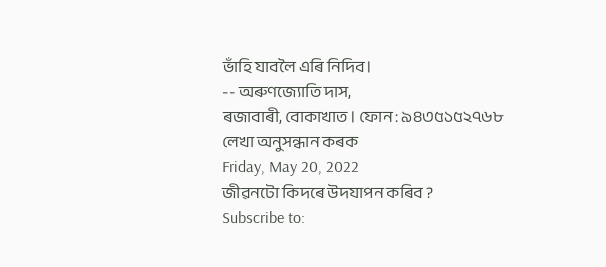ভাঁহি যাবলৈ এৰি নিদিব।
-- অৰুণজ্যোতি দাস,
ৰজাবাৰী, বোকাখাত । ফোন : ৯৪৩৫১৫২৭৬৮
লেখা অনুসন্ধান কৰক
Friday, May 20, 2022
জীৱনটো কিদৰে উদযাপন কৰিব ?
Subscribe to: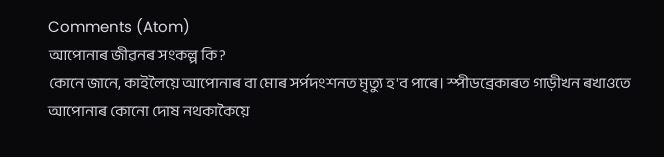Comments (Atom)
আপোনাৰ জীৱনৰ সংকল্প কি?
কোনে জানে, কাইলৈয়ে আপোনাৰ বা মোৰ সৰ্পদংশনত মৃত্যু হ'ব পাৰে। স্পীডব্ৰেকাৰত গাড়ীখন ৰখাওতে আপোনাৰ কোনো দোষ নথকাকৈয়ে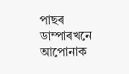পাছৰ ডাম্পাৰখনে আপোনাক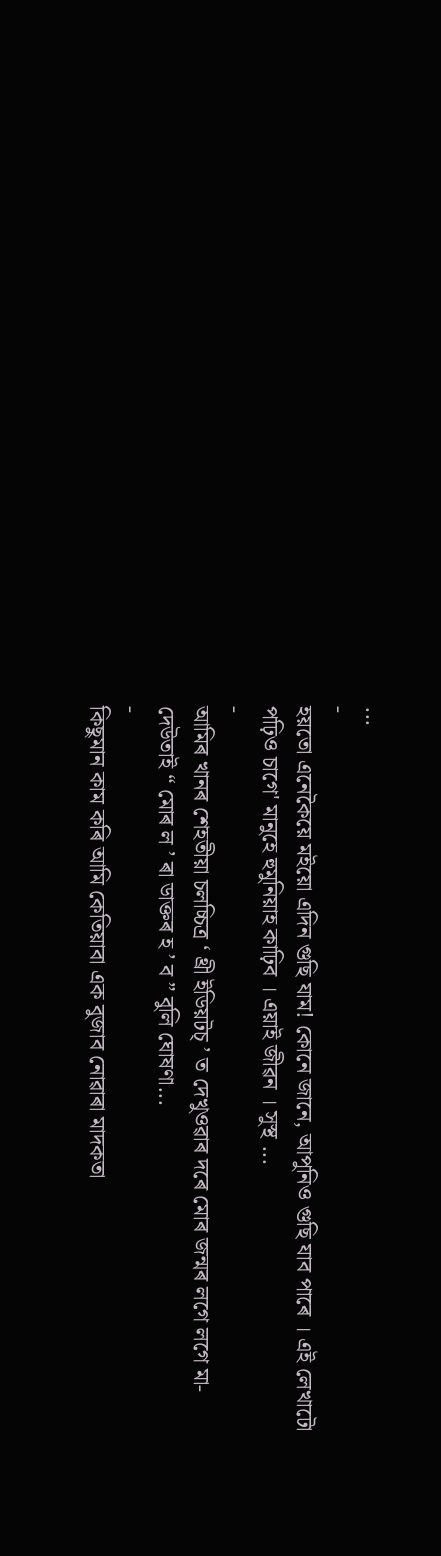...
-
হয়তো এনেকৈয়ে মইয়ো এদিন গুছি যাম! কোনে জানে, আপুনিও গুছি যাব পাৰে । এই লেখাটো পঢ়িও চাগে' মানুহে হুমুনিয়াহ কাঢ়িব । এয়াই জীৱন । সুস্থ ...
-
আমিৰ খানৰ শেহতীয়া চলচ্চিত্ৰ ‘ থ্ৰী ইডিয়টচ্ ’ ত দেখুওৱাৰ দৰে মোৰ জন্মৰ লগে লগে মা-দেউতাই “ মোৰ ল ’ ৰা ডাক্তৰ হ ’ ব ” বুলি ঘোষণা...
-
কিছুমান কাম কৰি আমি কেতিয়াবা এক বুজাব নোৱাৰা মাদকতা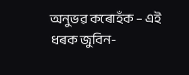অনুভৱ কৰোহঁক – এই ধৰক জুবিন-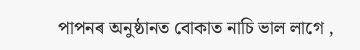পাপনৰ অনুষ্ঠানত বোকাত নাচি ভাল লাগে ,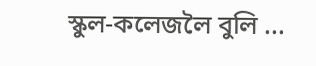স্কুল-কলেজলৈ বুলি ...